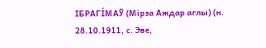ІБРАГІ́МАЎ (Мірза Аждар аглы) (н. 28.10.1911, с. Эве,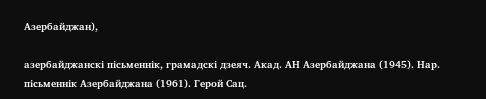Азербайджан),

азербайджанскі пісьменнік, грамадскі дзеяч. Акад. АН Азербайджана (1945). Нар. пісьменнік Азербайджана (1961). Герой Сац.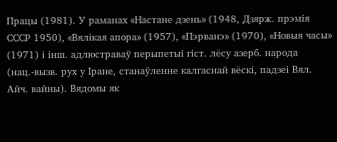Працы (1981). У раманах «Настане дзень» (1948, Дзярж. прэмія СССР 1950), «Вялікая апора» (1957), «Пэрванэ» (1970), «Новыя часы» (1971) і інш. адлюстраваў перыпетыі гіст. лёсу азерб. народа (нац.-вызв. рух у Іране, станаўленне калгаснай вёскі, падзеі Вял. Айч. вайны). Вядомы як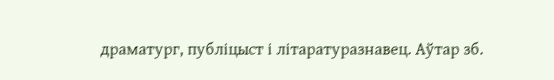драматург, публіцыст і літаратуразнавец. Аўтар зб.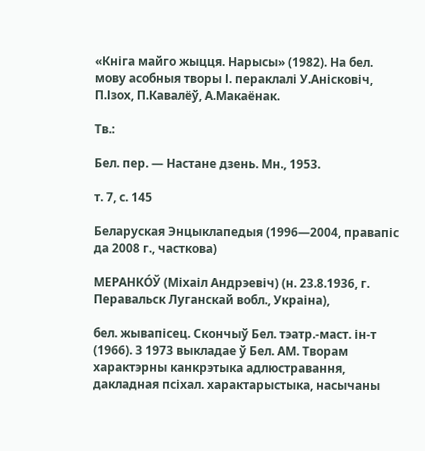«Кніга майго жыцця. Нарысы» (1982). На бел. мову асобныя творы І. пераклалі У.Анісковіч, П.Ізох, П.Кавалёў, А.Макаёнак.

Тв.:

Бел. пер. — Настане дзень. Мн., 1953.

т. 7, с. 145

Беларуская Энцыклапедыя (1996—2004, правапіс да 2008 г., часткова)

МЕРАНКО́Ў (Міхаіл Андрэевіч) (н. 23.8.1936, г. Перавальск Луганскай вобл., Украіна),

бел. жывапісец. Скончыў Бел. тэатр.-маст. ін-т (1966). З 1973 выкладае ў Бел. АМ. Творам характэрны канкрэтыка адлюстравання, дакладная псіхал. характарыстыка, насычаны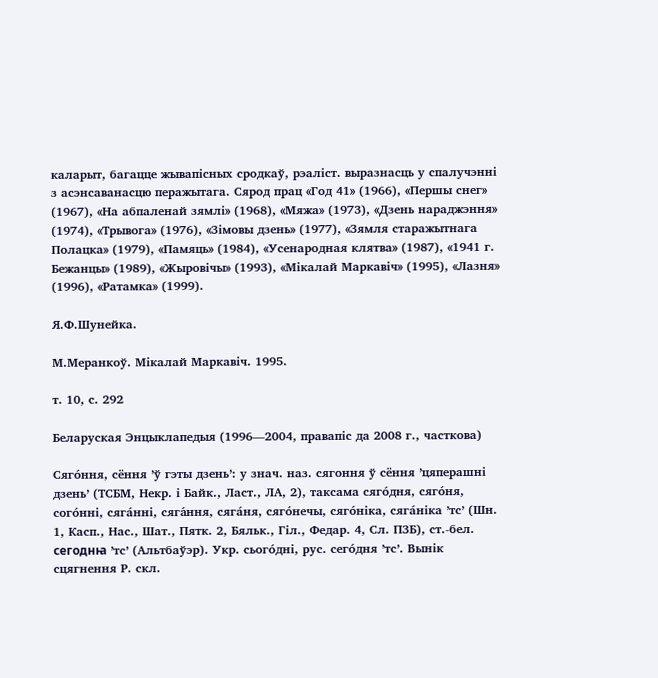каларыт, багацце жывапісных сродкаў, рэаліст. выразнасць у спалучэнні з асэнсаванасцю перажытага. Сярод прац «Год 41» (1966), «Першы снег» (1967), «На абпаленай зямлі» (1968), «Мяжа» (1973), «Дзень нараджэння» (1974), «Трывога» (1976), «Зімовы дзень» (1977), «Зямля старажытнага Полацка» (1979), «Памяць» (1984), «Усенародная клятва» (1987), «1941 г. Бежанцы» (1989), «Жыровічы» (1993), «Мікалай Маркавіч» (1995), «Лазня» (1996), «Ратамка» (1999).

Я.Ф.Шунейка.

М.Меранкоў. Мікалай Маркавіч. 1995.

т. 10, с. 292

Беларуская Энцыклапедыя (1996—2004, правапіс да 2008 г., часткова)

Сяго́ння, сёння ’ў гэты дзень’: у знач. наз. сягоння ў сёння ’цяперашні дзень’ (ТСБМ, Некр. і Байк., Ласт., ЛА, 2), таксама сяго́дня, сяго́ня, сого́нні, сяга́нні, сяга́ння, сяга́ня, сяго́нечы, сяго́ніка, сяга́ніка ’тс’ (Шн. 1, Касп., Нас., Шат., Пятк. 2, Бяльк., Гіл., Федар. 4, Сл. ПЗБ), ст.-бел. сегоднꙗ ’тс’ (Альтбаўэр). Укр. сього́дні, рус. сего́дня ’тс’. Вынік сцягнення Р. скл.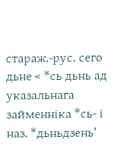стараж.-рус. сего дьне < *сь дьнь ад указальнага займенніка *сь‑ і наз. *дьньдзень’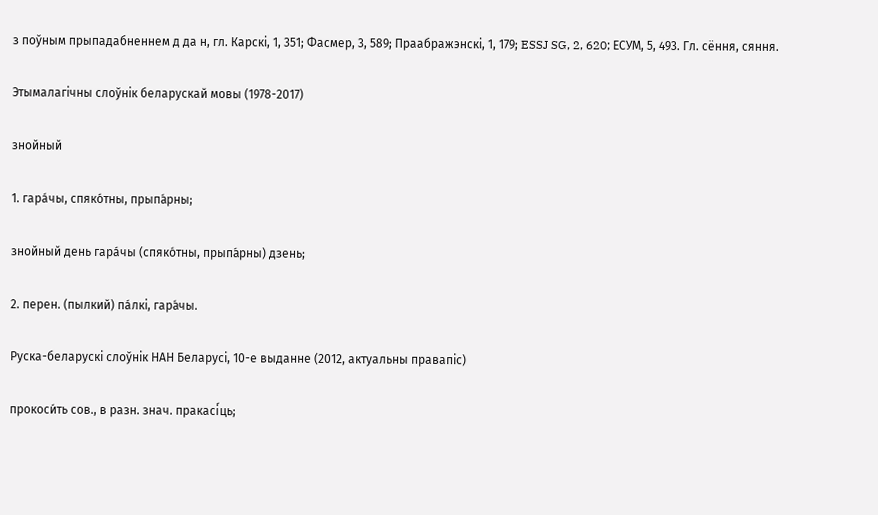з поўным прыпадабненнем д да н, гл. Карскі, 1, 351; Фасмер, 3, 589; Праабражэнскі, 1, 179; ESSJ SG, 2, 620; ЕСУМ, 5, 493. Гл. сёння, сяння.

Этымалагічны слоўнік беларускай мовы (1978-2017)

знойный

1. гара́чы, спяко́тны, прыпа́рны;

знойный день гара́чы (спяко́тны, прыпа́рны) дзень;

2. перен. (пылкий) па́лкі, гара́чы.

Руска-беларускі слоўнік НАН Беларусі, 10-е выданне (2012, актуальны правапіс)

прокоси́ть сов., в разн. знач. пракасі́ць;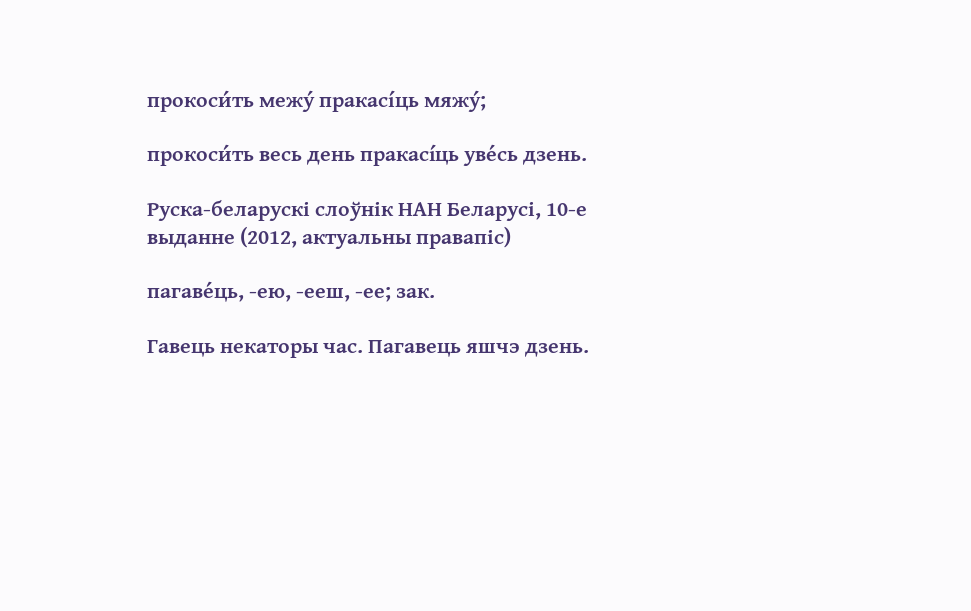прокоси́ть межу́ пракасі́ць мяжу́;

прокоси́ть весь день пракасі́ць уве́сь дзень.

Руска-беларускі слоўнік НАН Беларусі, 10-е выданне (2012, актуальны правапіс)

пагаве́ць, ‑ею, ‑ееш, ‑ее; зак.

Гавець некаторы час. Пагавець яшчэ дзень.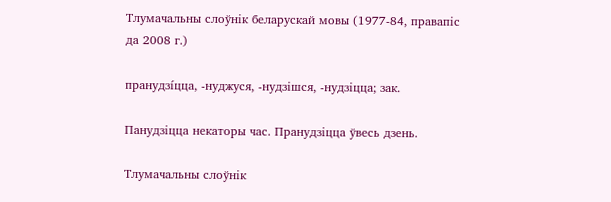Тлумачальны слоўнік беларускай мовы (1977-84, правапіс да 2008 г.)

пранудзі́цца, ‑нуджуся, ‑нудзішся, ‑нудзіцца; зак.

Панудзіцца некаторы час. Пранудзіцца ўвесь дзень.

Тлумачальны слоўнік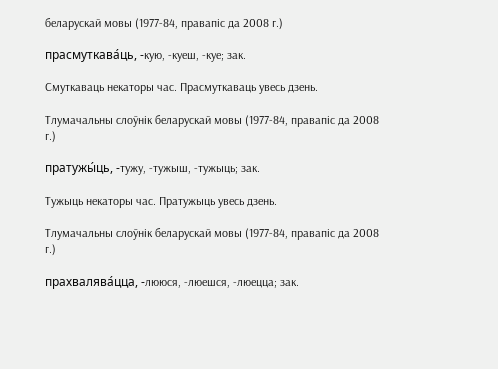беларускай мовы (1977-84, правапіс да 2008 г.)

прасмуткава́ць, ‑кую, ‑куеш, ‑куе; зак.

Смуткаваць некаторы час. Прасмуткаваць увесь дзень.

Тлумачальны слоўнік беларускай мовы (1977-84, правапіс да 2008 г.)

пратужы́ць, ‑тужу, ‑тужыш, ‑тужыць; зак.

Тужыць некаторы час. Пратужыць увесь дзень.

Тлумачальны слоўнік беларускай мовы (1977-84, правапіс да 2008 г.)

прахвалява́цца, ‑лююся, ‑люешся, ‑люецца; зак.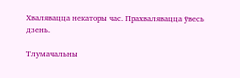Хвалявацца некаторы час. Прахвалявацца ўвесь дзень.

Тлумачальны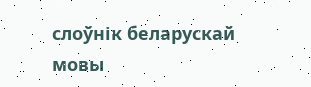слоўнік беларускай мовы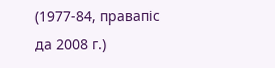(1977-84, правапіс да 2008 г.)